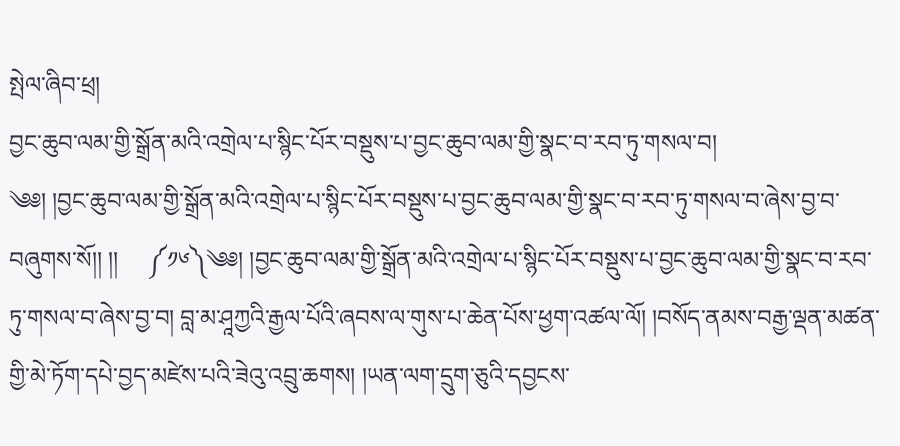སྤེལ་ཞིབ་ཕྲ།
བྱང་ཆུབ་ལམ་གྱི་སྒྲོན་མའི་འགྲེལ་པ་སྙིང་པོར་བསྡུས་པ་བྱང་ཆུབ་ལམ་གྱི་སྣང་བ་རབ་ཏུ་གསལ་བ།
༄༅། །བྱང་ཆུབ་ལམ་གྱི་སྒྲོན་མའི་འགྲེལ་པ་སྙིང་པོར་བསྡུས་པ་བྱང་ཆུབ་ལམ་གྱི་སྣང་བ་རབ་ཏུ་གསལ་བ་ཞེས་བྱ་བ་བཞུགས་སོ།། །།     ༼༡༦༽༄༅། །བྱང་ཆུབ་ལམ་གྱི་སྒྲོན་མའི་འགྲེལ་པ་སྙིང་པོར་བསྡུས་པ་བྱང་ཆུབ་ལམ་གྱི་སྣང་བ་རབ་ཏུ་གསལ་བ་ཞེས་བྱ་བ། བླ་མ་ཤཱཀྱའི་རྒྱལ་པོའི་ཞབས་ལ་གུས་པ་ཆེན་པོས་ཕྱག་འཚལ་ལོ། །བསོད་ནམས་བརྒྱ་ལྡན་མཚན་གྱི་མེ་ཏོག་དཔེ་བྱད་མཛེས་པའི་ཟེའུ་འབྲུ་ཆགས། །ཡན་ལག་དྲུག་ཅུའི་དབྱངས་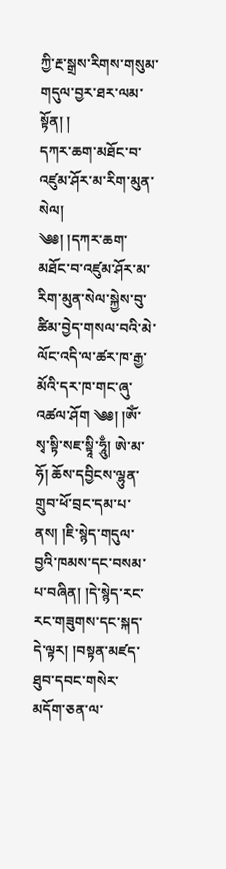ཀྱི་རྔ་སྒྲས་རིགས་གསུམ་གདུལ་བྱར་ཐར་ལམ་སྟོན། །
དཀར་ཆག་མཐོང་བ་འཛུམ་ཤོར་མ་རིག་མུན་སེལ།
༄༅། །དཀར་ཆག་མཐོང་བ་འཛུམ་ཤོར་མ་རིག་མུན་སེལ་སྐྱེས་བུ་ཚིམ་བྱེད་གསལ་བའི་མེ་ལོང་འདི་ལ་ཚར་ཁ་རྒྱ་མོའི་དར་ཁ་གང་ཞུ་འཚལ་ཤོག ༄༅། །ཨོཾ་སྭ་སྟི་སཇ་སྟཱི་ཧཱུྃ། ཨེ་མ་ཧོ། ཆོས་དབྱིངས་ལྷུན་གྲུབ་ཕོ་བྲང་དམ་པ་ནས། །ཇི་སྙེད་གདུལ་བྱའི་ཁམས་དང་བསམ་པ་བཞིན། །དེ་སྙེད་རང་རང་གཟུགས་དང་སྐད་དེ་ལྟར། །བསྟན་མཛད་ཐུབ་དབང་གསེར་མདོག་ཅན་ལ་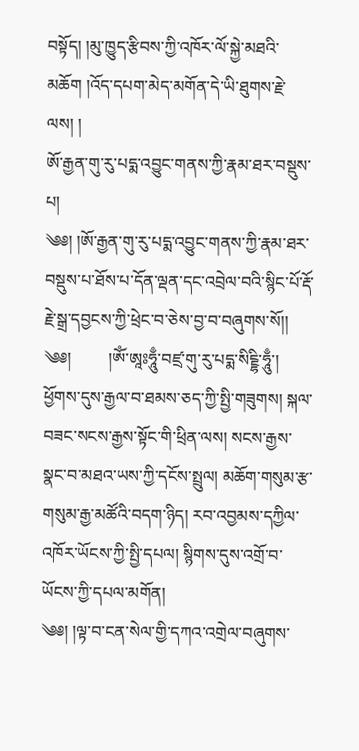བསྟོད། །མུ་ཁྱུད་རྩིབས་ཀྱི་འཁོར་ལོ་སྐྱེ་མཐའི་མཆོག །འོད་དཔག་མེད་མགོན་དེ་ཡི་ཐུགས་རྗེ་ལས། །
ཨོ་རྒྱན་གུ་རུ་པདྨ་འབྱུང་གནས་ཀྱི་རྣམ་ཐར་བསྡུས་པ།
༄༅། །ཨོ་རྒྱན་གུ་རུ་པདྨ་འབྱུང་གནས་ཀྱི་རྣམ་ཐར་བསྡུས་པ་ཐོས་པ་དོན་ལྡན་དང་འབྲེལ་བའི་སྙིང་པོ་རྡོ་རྗེ་སྒྲ་དབྱངས་ཀྱི་ཕྲེང་བ་ཅེས་བྱ་བ་བཞུགས་སོ།།   ༄༅།         །ཨོཾ་ཨཱཿཧཱུྃ་བཛྲ་གུ་རུ་པདྨ་སིངྔྷི་ཧཱུྃ་། ཕྱོགས་དུས་རྒྱལ་བ་ཐམས་ཅད་ཀྱི་སྤྱི་གཟུགས། སྐལ་བཟང་སངས་རྒྱས་སྟོང་གི་ཕྲིན་ལས། སངས་རྒྱས་སྣང་བ་མཐའ་ཡས་ཀྱི་དངོས་སྤྲུལ། མཆོག་གསུམ་རྩ་གསུམ་རྒྱ་མཚོའི་བདག་ཉིད། རབ་འབྱམས་དཀྱིལ་འཁོར་ཡོངས་ཀྱི་སྤྱི་དཔལ། སྙིགས་དུས་འགྲོ་བ་ཡོངས་ཀྱི་དཔལ་མགོན།
༄༅། །ལྟ་བ་ངན་སེལ་གྱི་དཀའ་འགྲེལ་བཞུགས་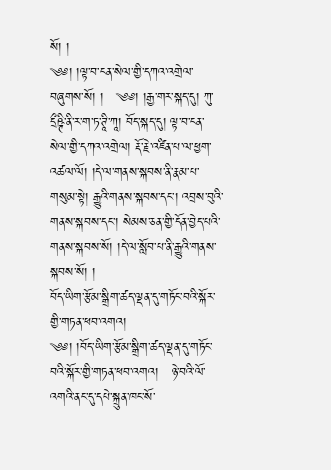སོ། །
༄༅། །ལྟ་བ་ངན་སེལ་གྱི་དཀའ་འགྲེལ་བཞུགས་སོ། །   ༄༅། །རྒྱ་གར་སྐད་དུ། ཀུ་དྲྀཥྚི་ནི་ར་ག་ཏ་ཊཱི་ཀཱ། བོད་སྐད་དུ། ལྟ་བ་ངན་སེལ་གྱི་དཀའ་འགྲེལ། རྡོ་རྗེ་འཛིན་པ་ལ་ཕྱག་འཚལ་ལོ། །དེ་ལ་གནས་སྐབས་ནི་རྣམ་པ་གསུམ་སྟེ། རྒྱུའི་གནས་སྐབས་དང་། འབྲས་བུའི་གནས་སྐབས་དང་། སེམས་ཅན་གྱི་དོན་བྱེད་པའི་གནས་སྐབས་སོ། །དེ་ལ་སློབ་པ་ནི་རྒྱུའི་གནས་སྐབས་སོ། །
བོད་ཡིག་རྩོམ་སྒྲིག་ཚད་ལྡན་དུ་གཏོང་བའི་སྐོར་གྱི་གཏན་ཕབ་འགའ།
༄༅། །བོད་ཡིག་རྩོམ་སྒྲིག་ཚད་ལྡན་དུ་གཏོང་བའི་སྐོར་གྱི་གཏན་ཕབ་འགའ།   ཉེ་བའི་ལོ་འགའི་ནང་དུ་དཔེ་སྐྲུན་ཁང་སོ་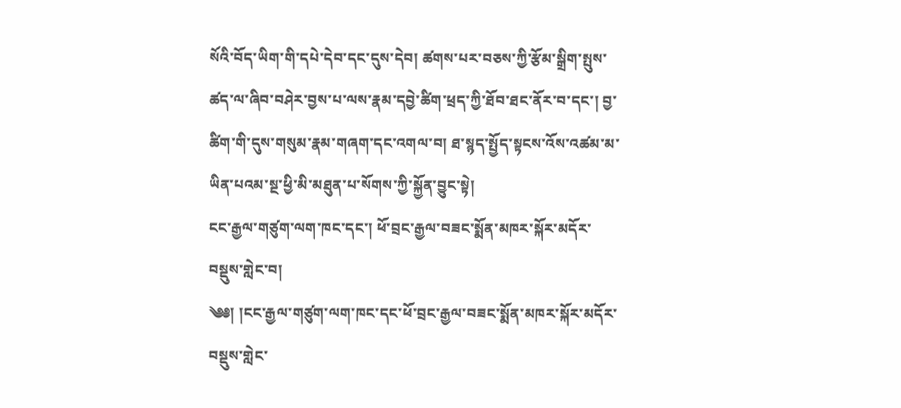སོའི་བོད་ཡིག་གི་དཔེ་དེབ་དང་དུས་དེབ། ཚགས་པར་བཅས་ཀྱི་རྩོམ་སྒྲིག་སྤུས་ཚད་ལ་ཞིབ་བཤེར་བྱས་པ་ལས་རྣམ་དབྱེ་ཚིག་ཕྲད་ཀྱི་ཐོབ་ཐང་ནོར་བ་དང་། བྱ་ཚིག་གི་དུས་གསུམ་རྣམ་གཞག་དང་འགལ་བ། ཐ་སྙད་སྤྱོད་སྟངས་འོས་འཚམ་མ་ཡིན་པའམ་སྔ་ཕྱི་མི་མཐུན་པ་སོགས་ཀྱི་སྐྱོན་བྱུང་སྟེ།
ངང་རྒྱལ་གཙུག་ལག་ཁང་དང་། ཕོ་བྲང་རྒྱལ་བཟང་སྨོན་མཁར་སྐོར་མདོར་བསྡུས་གླེང་བ།
༄༅། །ངང་རྒྱལ་གཙུག་ལག་ཁང་དང་ཕོ་བྲང་རྒྱལ་བཟང་སྨོན་མཁར་སྐོར་མདོར་བསྡུས་གླེང་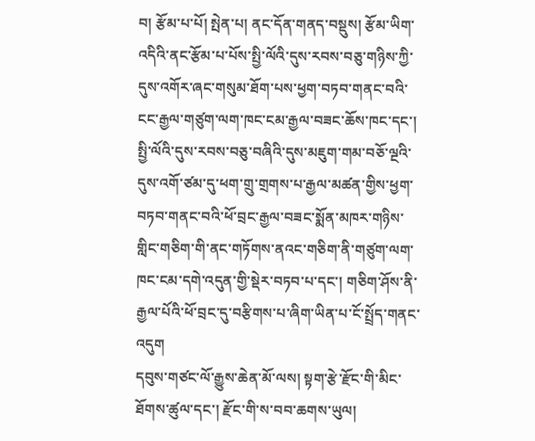བ། རྩོམ་པ་པོ། སྤེན་པ། ནང་དོན་གནད་བསྡུས། རྩོམ་ཡིག་འདིའི་ནང་རྩོམ་པ་པོས་སྤྱི་ལོའི་དུས་རབས་བཅུ་གཉིས་ཀྱི་དུས་འགོར་ཞང་གསུམ་ཐོག་པས་ཕྱག་བཏབ་གནང་བའི་ངང་རྒྱལ་གཙུག་ལག་ཁང་ངམ་རྒྱལ་བཟང་ཆོས་ཁང་དང་། སྤྱི་ལོའི་དུས་རབས་བཅུ་བཞིའི་དུས་མཇུག་གམ་བཅོ་ལྔའི་དུས་འགོ་ཙམ་དུ་ཕག་གྲུ་གྲགས་པ་རྒྱལ་མཚན་གྱིས་ཕྱག་བཏབ་གནང་བའི་ཕོ་བྲང་རྒྱལ་བཟང་སྨོན་མཁར་གཉིས་གླིང་གཅིག་གི་ནང་གཏོགས་ནའང་གཅིག་ནི་གཙུག་ལག་ཁང་ངམ་དགེ་འདུན་གྱི་སྡེར་བཏབ་པ་དང་། གཅིག་ཤོས་ནི་རྒྱལ་པོའི་ཕོ་བྲང་དུ་བརྩིགས་པ་ཞིག་ཡིན་པ་ངོ་སྤྲོད་གནང་འདུག
དབུས་གཙང་ལོ་རྒྱུས་ཆེན་མོ་ལས། སྟག་རྩེ་རྫོང་གི་མིང་ཐོགས་ཚུལ་དང་། རྫོང་གི་ས་བབ་ཆགས་ཡུལ།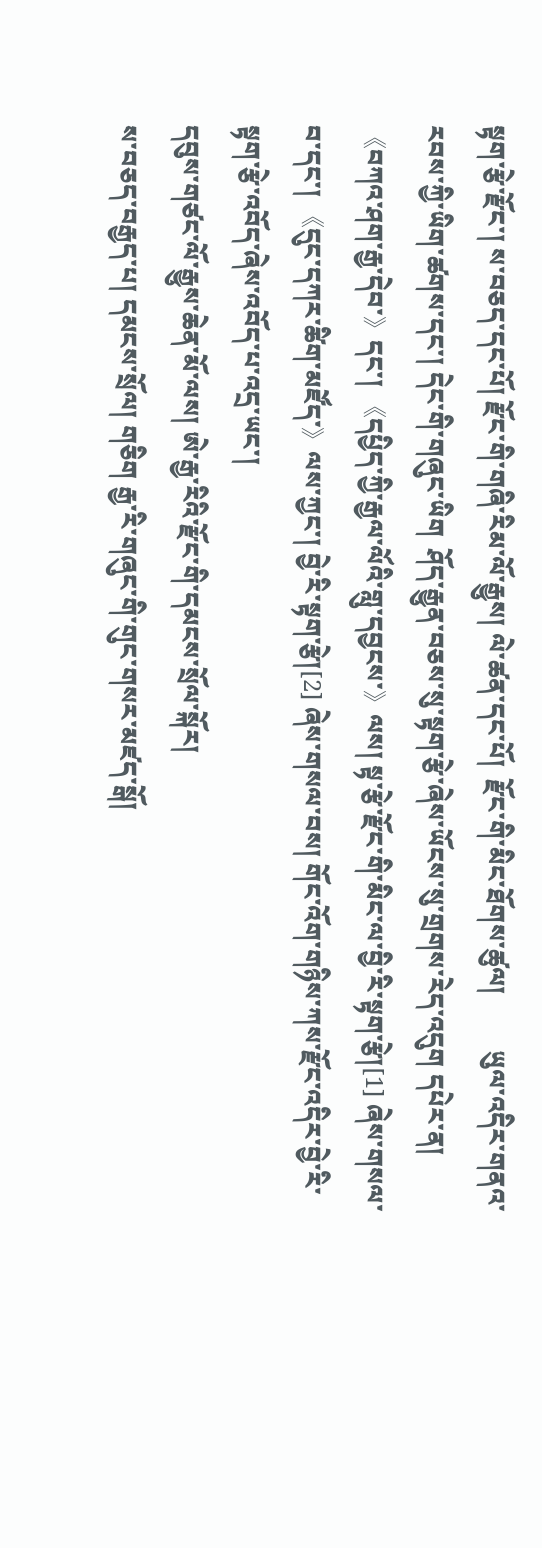སྟག་རྩེ་རྫོང་། ས་བཅད་དང་པོ། རྫོང་གི་གཞི་རིམ་ལོ་རྒྱུས། ལེ་ཚན་དང་པོ།  རྫོང་གི་མིང་ཐོགས་ཚུལ།         ཡུལ་འདིར་གནའ་རབས་ཀྱི་ཡིག་ཚགས་དང་། དེང་གི་གཞུང་ཡིག  ཤོད་རྒྱུན་བཅས་སུ་སྟག་རྩེ་ཞེས་ཡོངས་སུ་གྲགས་རེད་འདུག དཔེར་ན། 《བཀའ་ཤག་རྒྱ་དེབ་》དང་། 《དཔྱིད་ཀྱི་རྒྱལ་ལོའི་གླུ་དབྱངས་》ལས། སྟ་རྩེ་རྫོང་གི་མིང་ལ་བྱི་རི་སྟག་རྩེ།[1] ཞེས་གསལ་བ་དང་། 《དུང་དཀར་ཚིག་མཛོད་》ལས་ཀྱང་། བྱེ་རི་སྟག་རྩེ།[2] ཞེས་གསལ་བས། གོང་འོག་གཉིས་ཀས་རྫོང་འདིར་བྱེ་རི་སྟག་རྩེ་འབོད་ཞེས་འབོད་པ་འདྲ་ཡང་།
དབུས་གཙང་ལོ་རྒྱུས་ཆེན་མོ་ལས། ཨེ་རྒྱ་རིའི་རྫོང་གི་དམངས་སྲོལ་སྐོར།
ས་བཅད་བརྒྱད་པ། དམངས་སྲོལ། གཅིག རྒྱ་རི་གཞུང་གི་གུང་གསར་མཛད་སྒོ།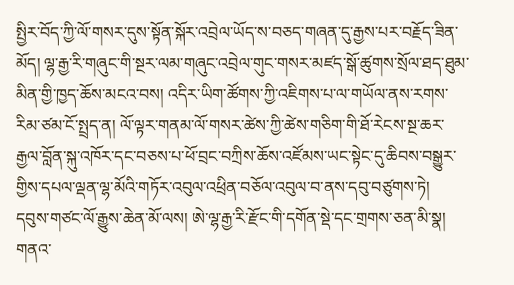སྤྱིར་བོད་ཀྱི་ལོ་གསར་དུས་སྟོན་སྐོར་འབྲེལ་ཡོད་ས་བཅད་གཞན་དུ་རྒྱས་པར་བརྗོད་ཟིན་མོད། ལྷ་རྒྱ་རི་གཞུང་གི་སྔར་ལམ་གཞུང་འབྲེལ་གུང་གསར་མཛད་སྒོ་ཚུགས་སྲོལ་ཐད་ཐུམ་མིན་གྱི་ཁྱད་ཆོས་མངའ་བས། འདིར་ཡིག་ཚོགས་ཀྱི་འཇིགས་པ་ལ་གཡོལ་ནས་རགས་རིམ་ཙམ་ངོ་སྤྲད་ན། ལོ་ལྟར་གནམ་ལོ་གསར་ཚེས་ཀྱི་ཚེས་གཅིག་གི་ཐོ་རེངས་སྔ་ཆར་རྒྱལ་བློན་སྐུ་འཁོར་དང་བཅས་པ་ཕོ་བྲང་བཀྲིས་ཆོས་འཛོམས་ཡང་སྟེང་དུ་ཆིབས་བསྒྱུར་གྱིས་དཔལ་ལྡན་ལྷ་མོའི་གཏོར་འབུལ་འཕྲིན་བཅོལ་འབུལ་བ་ནས་དབུ་བཙུགས་ཏེ།
དབུས་གཙང་ལོ་རྒྱུས་ཆེན་མོ་ལས། ཨེ་ལྷ་རྒྱ་རི་རྫོང་གི་དགོན་སྡེ་དང་གྲགས་ཅན་མི་སྣ། གནའ་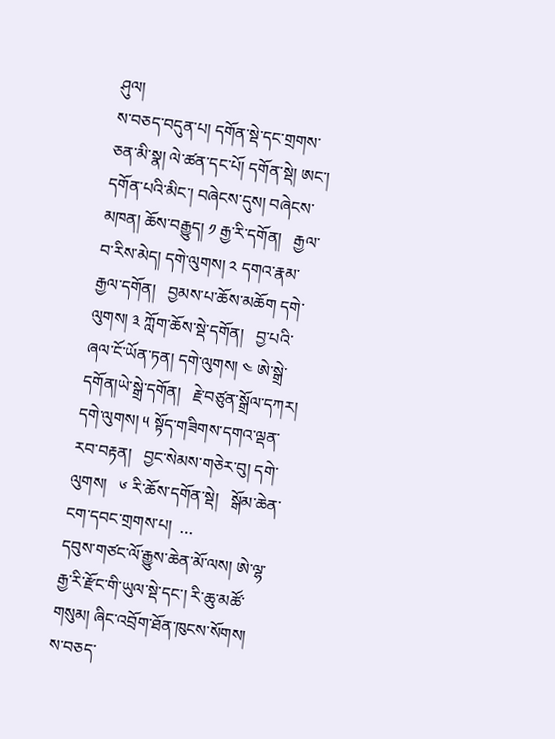ཤུལ།
ས་བཅད་བདུན་པ། དགོན་སྡེ་དང་གྲགས་ཅན་མི་སྣ། ལེ་ཚན་དང་པོ། དགོན་སྡེ། ཨང་། དགོན་པའི་མིང་། བཞེངས་དུས། བཞེངས་མཁན། ཆོས་བརྒྱུད། ༡ རྒྱ་རི་དགོན།   རྒྱལ་བ་རིས་མེད། དགེ་ལུགས། ༢ དགའ་རྣམ་རྒྱལ་དགོན།   བྱམས་པ་ཆོས་མཆོག དགེ་ལུགས། ༣ ཀློག་ཆོས་སྡེ་དགོན།   བྱ་པའི་ཞལ་ངོ་ཡོན་ཏན། དགེ་ལུགས། ༤ ཨེ་སྒྲེ་དགོན།ཡེ་སྒྲེ་དགོན།   རྗེ་བཙུན་སྒྲོལ་དཀར། དགེ་ལུགས། ༥ སྟོད་གཟིགས་དགའ་ལྡན་རབ་བརྟན།   བྱང་སེམས་གཅེར་བུ། དགེ་ལུགས།   ༦ རི་ཆོས་དགོན་སྡེ།   སྒོམ་ཆེན་ངག་དབང་གྲགས་པ།  …
དབུས་གཙང་ལོ་རྒྱུས་ཆེན་མོ་ལས། ཨེ་ལྷ་རྒྱ་རི་རྫོང་གི་ཡུལ་སྡེ་དང་། རི་ཆུ་མཚོ་གསུམ། ཞིང་འབྲོག་ཐོན་ཁུངས་སོགས།
ས་བཅད་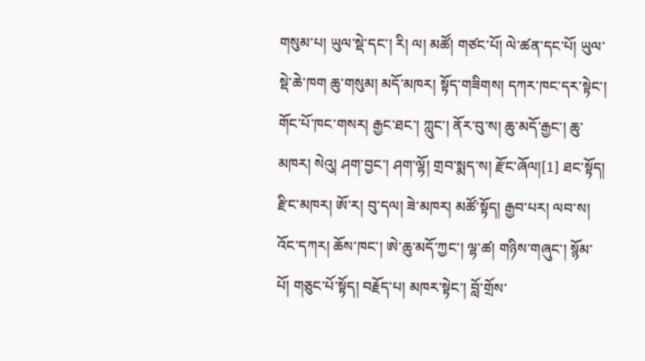གསུམ་པ། ཡུལ་སྡེ་དང་། རི། ལ། མཚོ། གཙང་པོ། ལེ་ཚན་དང་པོ། ཡུལ་སྡེ་ཆེ་ཁག ཆུ་གསུམ། མདོ་མཁར། སྟོད་གཟིགས། དཀར་ཁང་དར་སྟེང་། གོང་པོ་ཁང་གསར། རྒྱང་ཐང་། ཀླུང་། ནོར་བུ་ས། ཆུ་མདོ་རྒྱང་། ཆུ་མཁར། སེའུ། ཤག་བྱང་། ཤག་ལྷོ། གྲབ་སྨད་ས། རྫོང་ཞོལ།[1] ཐང་སྟོད། རྫིང་མཁར། ཨོ་ར། བུ་དལ། ཟེ་མཁར། མཚོ་སྟོད། རྒྱབ་པར། ལབ་ས། འོང་དཀར། ཆོས་ཁང་། ཨེ་ཆུ་མདོ་ཀྱང་། ལྷ་ཚ། གཉིས་གཞུང་། སྙོམ་པོ། གཅུང་པོ་སྟོད། བརྗོད་པ། མཁར་སྟེང་། བློ་གྲོས་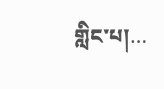གླིང་པ།…